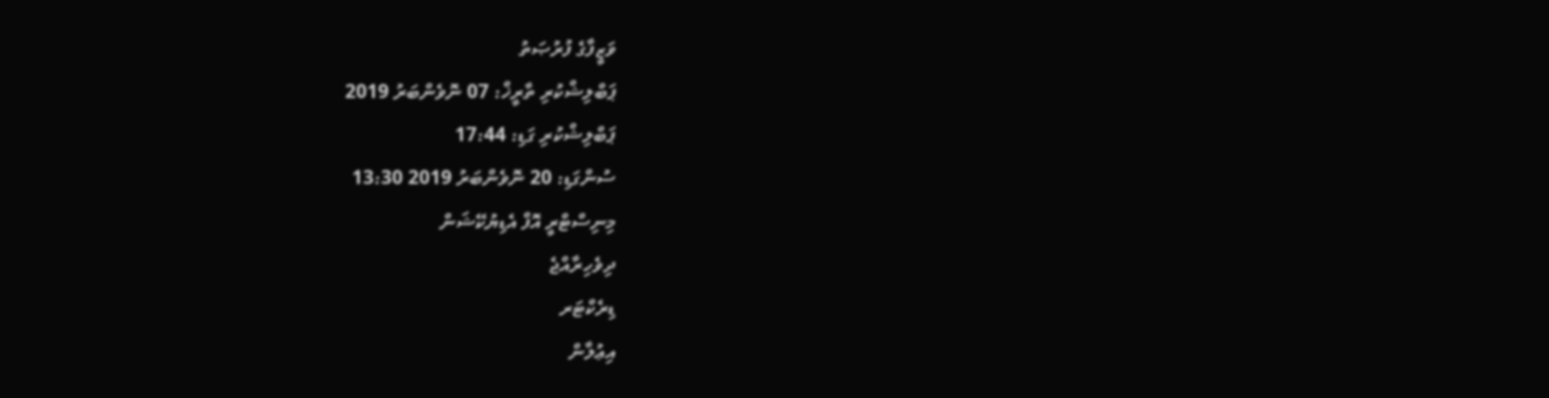ވަޒީފާގެ ފުރުޞަތު
ޕަބްލިޝްކުރި ތާރީޚް: 07 ނޮވެންބަރު 2019
ޕަބްލިޝްކުރި ގަޑި: 17:44
ސުންގަޑި: 20 ނޮވެންބަރު 2019 13:30
މިނިސްޓްރީ އޮފް އެޑިޔުކޭޝަން
ދިވެހިރާއްޖެ
ޑިރެކްޓަރ
އިޢުލާން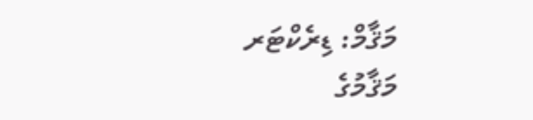މަޤާމް: ޑިރެކްޓަރ
މަޤާމުގެ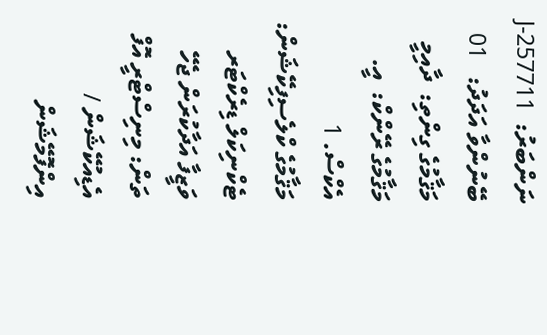ނަންބަރު:  J-257711
ބޭނުންވާ އަދަދު:   01
މަޤާމުގެ ގިންތި:  ދާއިމީ
މަޤާމުގެ ރޭންކް:  އީ. އެކްސް. 1
މަޤާމުގެ ކްލެސިފިކޭޝަން: ޓެކްނިކަލް ޑިރެކްޓަރ
ވަޒީފާ އަދާކުރަން ޖެހޭ ތަން: މިނިސްޓްރީ އޮފް އެޑިއުކޭޝަން / އިންފޮމޭޝަން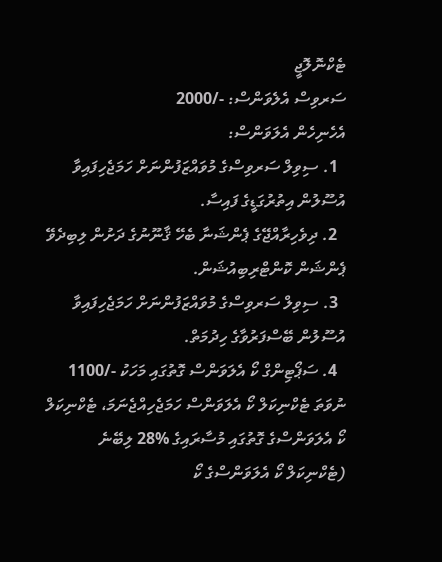ޓެކްނޮލޮޖީ
ސަރވިސް އެލެވަންސް: -/2000
އެހެނިހެން އެލަވަންސް:
  1. ސިވިލް ސަރވިސްގެ މުވައްޒަފުންނަށް ހަމަޖެހިފައިވާ އުސޫލުން އިތުރުގަޑީގެ ފައިސާ.
  2. ދިވެހިރާއްޖޭގެ ޕެންޝަނާ ބެހޭ ޤާނޫނުގެ ދަށުން ލިބިދެވޭ ޕެންޝަން ކޮންޓްރިބިއުޝަން.
  3. ސިވިލް ސަރވިސްގެ މުވައްޒަފުންނަށް ހަމަޖެހިފައިވާ އުސޫލުން ބޭސްފަރުވާގެ ހިދުމަތް.
  4. ސަޕޯޓިންގް ކޯ އެލަވަންސް ގޮތުގައި މަހަކު -/1100 ނުވަތަ ޓެކްނިކަލް ކޯ އެލަވަންސް ހަމަޖެހިއްޖެނަމަ، ޓެކްނިކަލް ކޯ އެލަވަންސްގެ ގޮތުގައި މުސާރައިގެ %28 ލިބޭނެ (ޓެކްނިކަލް ކޯ އެލަވަންސްގެ ކޯ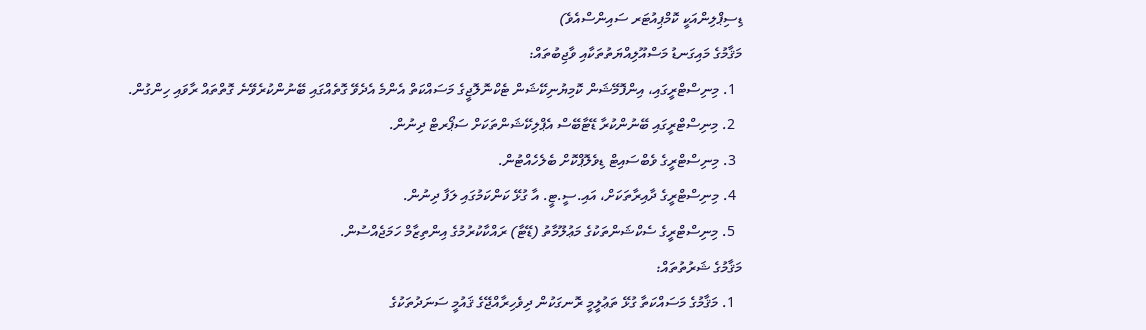ޑިސިޕްލިންއަކީ ކޮމްޕިއުޓަރ ސައިންސްއެވެ)
މަޤާމުގެ މައިގަނޑު މަސްއޫލިއްޔަތުތަކާއި ވާޖިބުތައް:
  1. މިނިސްޓްރީގައި، އިންފޮމޭޝަން ކޮމިޔުނިކޭޝަން ޓެކްނޮލޮޖީގެ މަސައްކަތް އެންމެ އެދެވޭ ގޮތެއްގައި ބޭނުންކުރެވޭނެ ގޮތްތައް ރާވައި ހިންގުން.
  2. މިނިސްޓްރީގައި ބޭނުންކުރާ ޑޭޓާބޭސް އެޕްލިކޭޝަންތަކަށް ސަޕޯރޓް ދިނުން.
  3. މިނިސްޓްރީގެ ވެބްސައިޓް ޑިވެލޮޕްކޮށް ބެލެހެއްޓުން.
  4. މިނިސްޓްރީގެ ދާއިރާތަކަށް، އައި.ސީ.ޓީ. އާ ގުޅޭ ކަންކަމުގައި ލަފާ ދިނުން.
  5. މިނިސްޓްރީގެ ސެކްޝަންތަކުގެ މަޢުލޫމާތު (ޑޭޓާ) ރައްކާކުރުމުގެ އިންތިޒާމް ހަމަޖެއްސުން.
މަޤާމުގެ ޝަރުތުތައް:
  1. މަޤާމުގެ މަސައްކަތާ ގުޅޭ ތަޢުލީމީ ރޮނގަކުން ދިވެހިރާއްޖޭގެ ޤައުމީ ސަނަދުތަކުގެ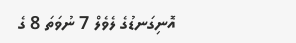އޮނިގަނޑުގެ ލެވެލް 7 ނުވަތަ 8 ގެ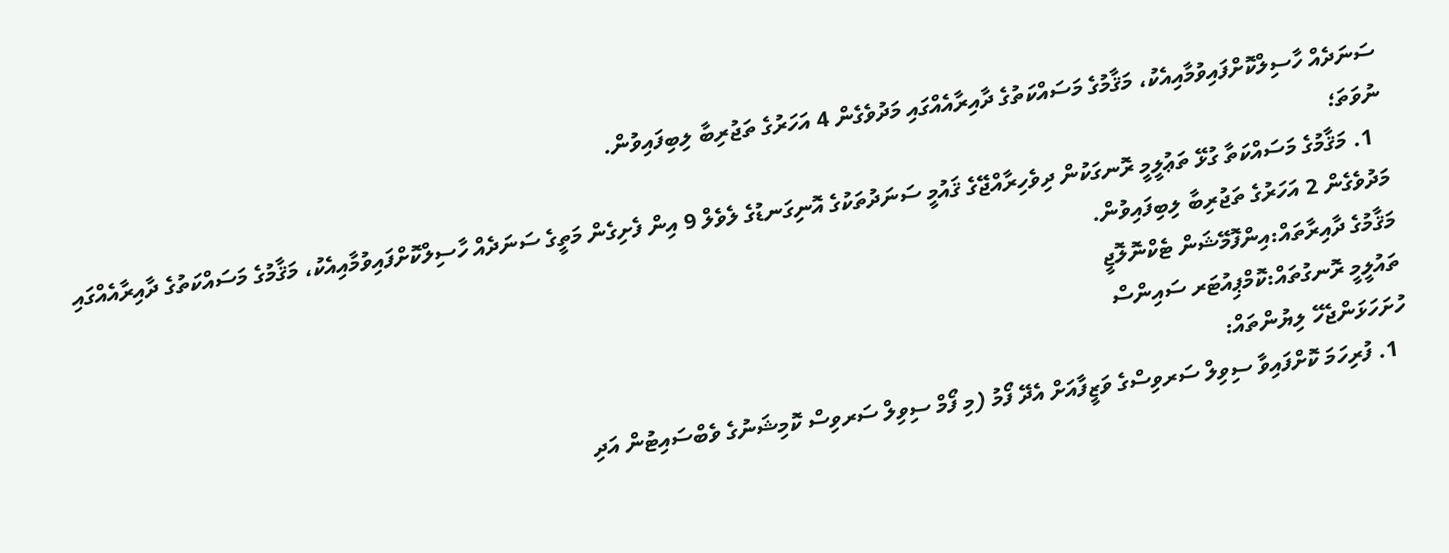ސަނަދެއް ހާސިލްކޮށްފައިވުމާއިއެކު، މަޤާމުގެ މަސައްކަތުގެ ދާއިރާއެއްގައި މަދުވެގެން 4 އަހަރުގެ ތަޖުރިބާ ލިބިފައިވުން.
ނުވަތަ؛
  1. މަޤާމުގެ މަސައްކަތާ ގުޅޭ ތަޢުލީމީ ރޮނގަކުން ދިވެހިރާއްޖޭގެ ޤައުމީ ސަނަދުތަކުގެ އޮނިގަނޑުގެ ލެވެލް 9 އިން ފެށިގެން މަތީގެ ސަނަދެއް ހާސިލްކޮށްފައިވުމާއިއެކު، މަޤާމުގެ މަސައްކަތުގެ ދާއިރާއެއްގައި މަދުވެގެން 2 އަހަރުގެ ތަޖުރިބާ ލިބިފައިވުން.
މަޤާމުގެ ދާއިރާތައް:އިންފޮމޭޝަން ޓެކްނޮލޮޖީ
ތައުލީމީ ރޮނގުތައް:ކޮމްޕިއުޓަރ ސައިންސް
ހުށަހަޅަންޖެހޭ ލިޔުންތައް:
  1. ފުރިހަމަ ކޮށްފައިވާ ސިވިލް ސަރވިސްގެ ވަޒީފާއަށް އެދޭ ފޯމު (މި ފޯމް ސިވިލް ސަރވިސް ކޮމިޝަނުގެ ވެބްސައިޓުން އަދި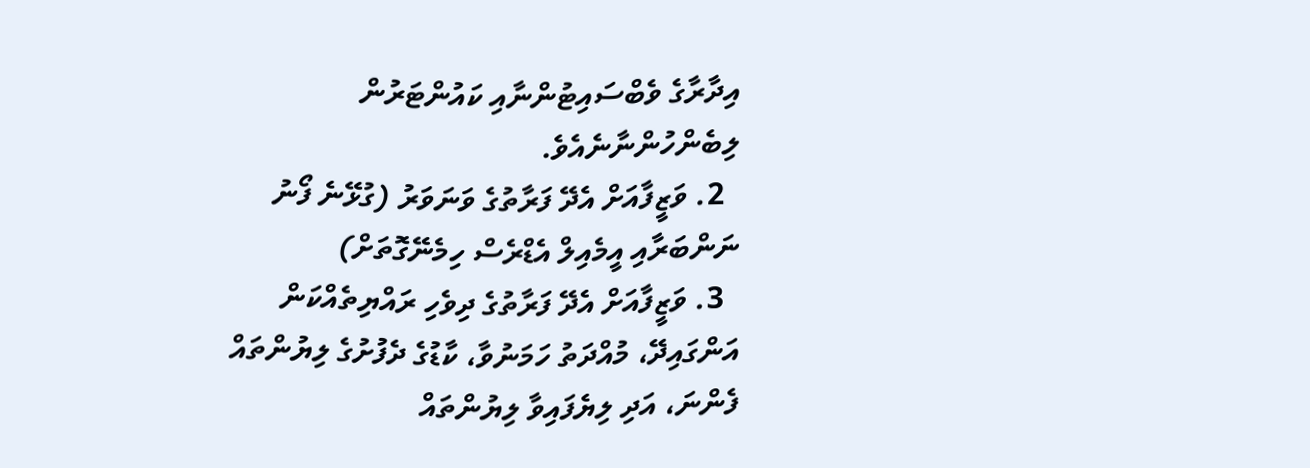އިދާރާގެ ވެބްސައިޓުންނާއި ކައުންޓަރުން ލިބެންހުންނާނެއެވެ.
  2. ވަޒީފާއަށް އެދޭ ފަރާތުގެ ވަނަވަރު (ގުޅޭނެ ފޯނު ނަންބަރާއި އީމެއިލް އެޑްރެސް ހިމެނޭގޮތަށް)
  3. ވަޒީފާއަށް އެދޭ ފަރާތުގެ ދިވެހި ރައްޔިތެއްކަން އަންގައިދޭ، މުއްދަތު ހަމަނުވާ، ކާޑުގެ ދެފުށުގެ ލިޔުންތައް ފެންނަ، އަދި ލިޔެފައިވާ ލިޔުންތައް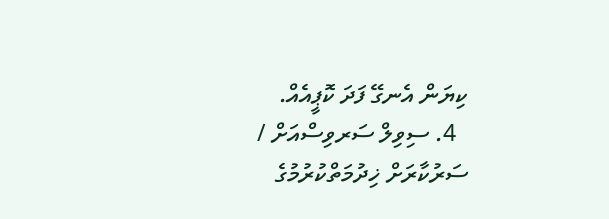ކިޔަން އެނގޭ ފަދަ ކޮޕީއެއް.
  4. ސިވިލް ސަރވިސްއަށް / ސަރުކާރަށް ޚިދުމަތްކުރުމުގެ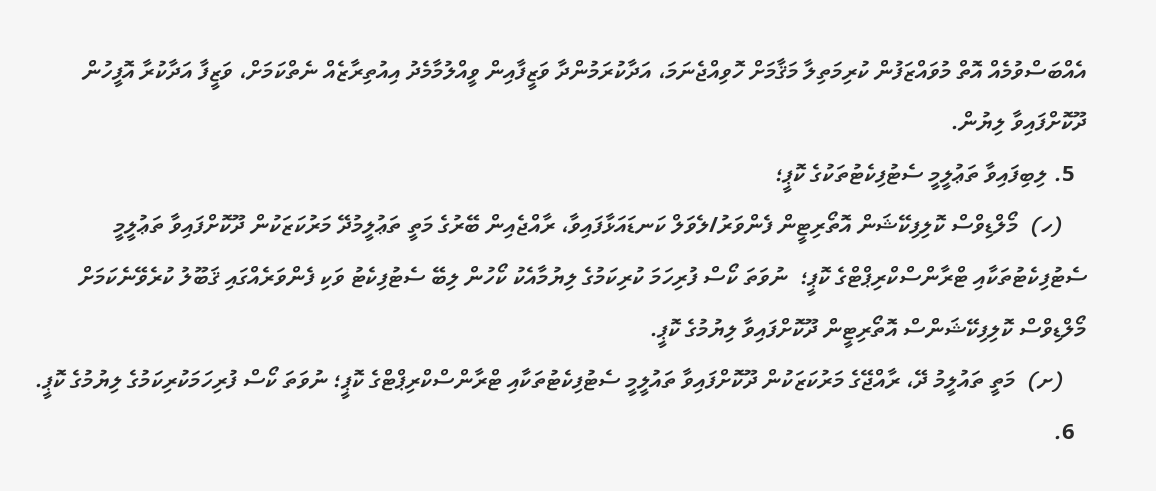އެއްބަސްވުމެއް އޮތް މުވައްޒަފުން ކުރިމަތިލާ މަޤާމަށް ހޮވިއްޖެނަމަ، އަދާކުރަމުންދާ ވަޒީފާއިން ވީއްލުމާމެދު އިއުތިރާޒެއް ނެތްކަމަށް، ވަޒީފާ އަދާކުރާ އޮފީހުން ދޫކޮށްފައިވާ ލިޔުން.
  5. ލިބިފައިވާ ތަޢުލީމީ ސެޓުފިކެޓުތަކުގެ ކޮޕީ؛
    (ހ)  މޯލްޑިވްސް ކޮލިފިކޭޝަން އޮތޯރިޓީން ފެންވަރު/ލެވަލް ކަނޑައަޅާފައިވާ، ރާއްޖެއިން ބޭރުގެ މަތީ ތަޢުލީމުދޭ މަރުކަޒަކުން ދޫކޮށްފައިވާ ތަޢުލީމީ ސެޓުފިކެޓުތަކާއި ޓްރާންސްކްރިޕްޓްގެ ކޮޕީ؛  ނުވަތަ ކޯސް ފުރިހަމަ ކުރިކަމުގެ ލިޔުމާއެކު ކޯހުން ލިބޭ ސެޓުފިކެޓު ވަކި ފެންވަރެއްގައި ޤަބޫލު ކުރެވޭނެކަމަށް މޯލްޑިވްސް ކޮލިފިކޭޝަންސް އޮތޯރިޓީން ދޫކޮށްފައިވާ ލިޔުމުގެ ކޮޕީ.
    (ށ)  މަތީ ތައުލީމު ދޭ، ރާއްޖޭގެ މަރުކަޒަކުން ދޫކޮށްފައިވާ ތައުލީމީ ސެޓުފިކެޓުތަކާއި ޓްރާންސްކްރިޕްޓްގެ ކޮޕީ؛ ނުވަތަ ކޯސް ފުރިހަމަކުރިކަމުގެ ލިޔުމުގެ ކޮޕީ.
  6.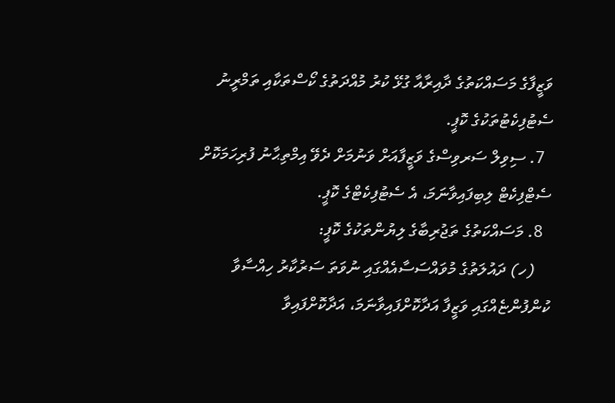ވަޒީފާގެ މަސައްކަތުގެ ދާއިރާއާ ގުޅޭ ކުރު މުއްދަތުގެ ކޯސްތަކާއި ތަމްރީނު ސެޓުފިކެޓުތަކުގެ ކޮޕީ.
  7. ސިވިލް ސަރވިސްގެ ވަޒީފާއަށް ވަނުމަށް ދެވޭ އިމްތިޙާނު ފުރިހަމަކޮށް ސެޓްފިކެޓް ލިބިފައިވާނަމަ، އެ ސެޓުފިކެޓްގެ ކޮޕީ.
  8. މަސައްކަތުގެ ތަޖުރިބާގެ ލިޔުންތަކުގެ ކޮޕީ:
    (ހ) ދައުލަތުގެ މުވައްސަސާއެއްގައި ނުވަތަ ސަރުކާރު ހިއްސާވާ ކުންފުންޏެއްގައި ވަޒީފާ އަދާކޮށްފައިވާނަމަ، އަދާކޮށްފައިވާ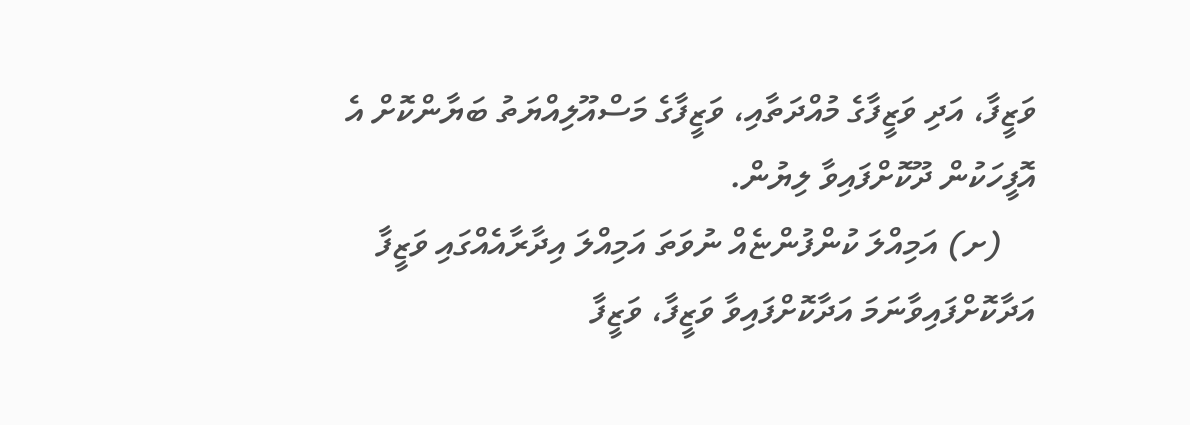ވަޒީފާ، އަދި ވަޒީފާގެ މުއްދަތާއި، ވަޒީފާގެ މަސްއޫލިއްޔަތު ބަޔާންކޮށް އެ އޮފީހަކުން ދޫކޮށްފައިވާ ލިޔުން.
    (ށ) އަމިއްލަ ކުންފުންޏެއް ނުވަތަ އަމިއްލަ އިދާރާއެއްގައި ވަޒީފާ އަދާކޮށްފައިވާނަމަ އަދާކޮށްފައިވާ ވަޒީފާ، ވަޒީފާ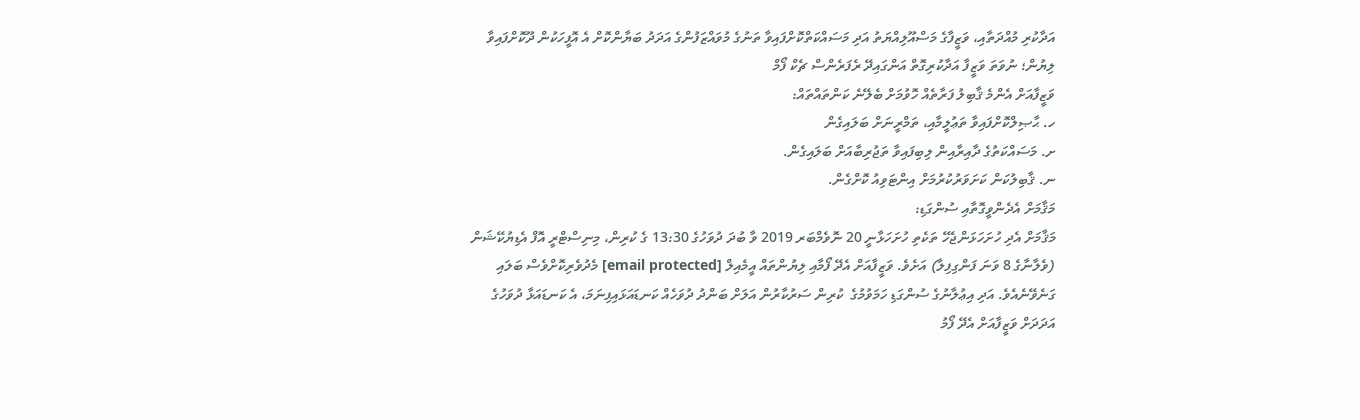އަދާކުރި މުއްދަތާއި، ވަޒީފާގެ މަސްއޫލިއްޔަތު އަދި މަސައްކަތްކޮށްފައިވާ ތަނުގެ މުވައްޒަފުންގެ އަދަދު ބަޔާންކޮށް އެ އޮފީހަކުން ދޫކޮށްފައިވާ ލިޔުން؛ ނުވަތަ ވަޒީފާ އަދާކުރިގޮތް އަންގައިދޭ ރެފަރެންސް ޗެކް ފޯމް
ވަޒީފާއަށް އެންމެ ޤާބިލު ފަރާތެއް ހޮވުމަށް ބެލޭނެ ކަންތައްތައް:
ހ. ޙާޞިލްކޮށްފައިވާ ތަޢުލީމާއި، ތަމްރީނަށް ބަލައިގެން
ށ. މަސައްކަތުގެ ދާއިރާއިން ލިބިފައިވާ ތަޖުރިބާއަށް ބަލައިގެން.
ނ. ޤާބިލުކަން ކަށަވަރުކުރުމަށް އިންޓަވިއު ކޮށްގެން.
މަޤާމަށް އެދެންވީގޮތާއި ސުންގަޑި:
މަޤާމަށް އެދި ހުށަހަޅަންޖެހޭ ތަކެތި ހުށަހަޅާނީ 20 ނޮވެމްބަރ 2019 ވާ ބުދަ ދުވަހުގެ 13:30 ގެ ކުރިން، މިނިސްޓްރީ އޮފް އެޑިޔުކޭޝަން (ވެލާނާގެ 8 ވަނަ ފަންގިފިލާ) އަށެވެ. ވަޒީފާއަށް އެދޭ ފޯމާއި ލިޔުންތައް އީމެއިލް [email protected] މެދުވެރިކޮށްވެސް ބަލައި ގަނެވޭނެއެވެ. އަދި އިޢުލާނުގެ ސުންގަޑި ހަމަވުމުގެ  ކުރިން ސަރުކާރުން އަލަށް ބަންދު ދުވަހެއް ކަނޑައަޅައިފިނަމަ، އެ ކަނޑައަޅާ ދުވަހުގެ އަދަދަށް ވަޒީފާއަށް އެދޭ ފޯމު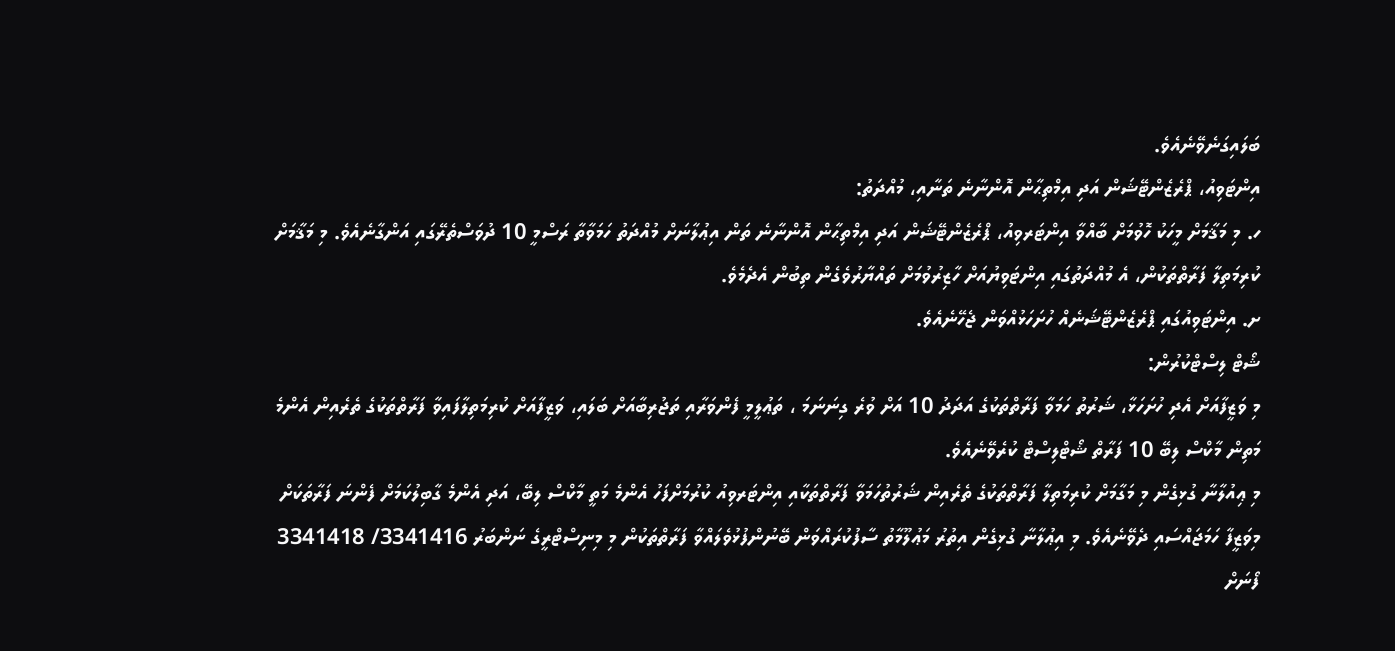ބަލައިގަނެވޭނެއެވެ.
އިންޓަވިއު، ޕްރެޒެންޓޭޝަން އަދި އިމްތިޙާން އޮންނާނެ ތަނާއި، މުއްދަތު:
ހ. މި މަޤާމަށް މީހަކު ހޮވުމަށް ބާއްވާ އިންޓަރވިއު، ޕްރެޒެންޓޭޝަން އަދި އިމްތިޙާން އޮންނާނެ ތަން އިޢުލާނަށް މުއްދަތު ހަމަވާތާ ރަސްމީ 10 ދުވަސްތެރޭގައި އަންގާނެއެވެ. މި މަޤާމަށް ކުރިމަތިލާ ފަރާތްތަކުން، އެ މުއްދަތުގައި އިންޓަވިޔުއަށް ހާޒިރުވުމަށް ތައްޔާރުވެގެން ތިބުން އެދެމެވެ.
ށ. އިންޓަވިއުގައި ޕްރެޒެންޓޭޝަނެއް ހުށަހަޅުއްވަން ޖެހޭނެއެވެ.
ޝޯޓް ލިސްޓްކުރުން:
މި ވަޒީފާއަށް އެދި ހުށަހަޅާ، ޝަރުތު ހަމަވާ ފަރާތްތަކުގެ އަދަދު 10 އަށް ވުރެ ގިނަނަމަ ، ތަޢުލީމީ ފެންވަރާއި ތަޖުރިބާއަށް ބަލައި، ވަޒީފާއަށް ކުރިމަތިލާފައިވާ ފަރާތްތަކުގެ ތެރެއިން އެންމެ މަތިން މާކްސް ލިބޭ 10 ފަރާތް ޝޯޓްލިސްޓް ކުރެވޭނެއެވެ.
މި ޢިއުލާނާ ގުޅިގެން މި މަގާމަށް ކުރިމަތިލާ ފަރާތްތަކުގެ ތެރެއިން ޝަރުތުހަމަވާ ފަރާތްތަކާއި އިންޓަރވިއު ކުރުމަށްފަހު އެންމެ މަތީ މާކްސް ލިބޭ، އަދި އެންމެ ގާބިލުކަމަށް ފެންނަ ފަރާތަކަށް މިވަޒީފާ ހަމަޖައްސައި ދެވޭނެއެވެ. މި އިޢުލާނާ ގުޅިގެން އިތުރު މަޢުލޫމާތު ސާފުކުރައްވަން ބޭނުންފުޅުވެލައްވާ ފަރާތްތަކުން މި މިނިސްޓްރީގެ ނަންބަރު 3341416/ 3341418 ފޯނަށް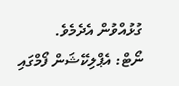ގުޅުއްވުން އެދެމެވެ.
ނޯޓް: އެޕްލިކޭޝަން ފޯމްގައި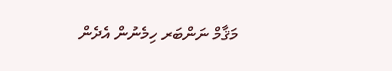މަޤާމް ނަންބަރ ހިމެނުން އެދެން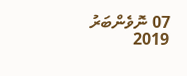07 ނޮވެންބަރު 2019